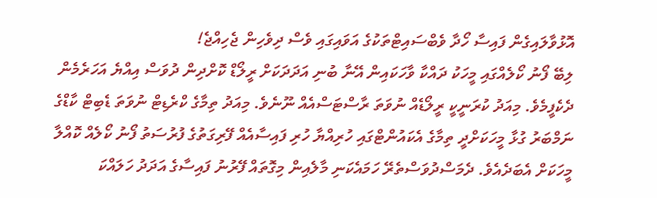އޮޅުވާލައިގެން ފައިސާ ހޯދާ ވެބްސައިޓްތަކުގެ އަވައިގައި ވެސް ދިވެހިން ޖެހިއްޖެ!
ލިބޭ ފޯނު ކޯލެއްގައި މީހަކު ދައްކާ ވާހަކައިން އޭނާ ބުނި އަދަދަކަށް ރީލޯޑް ކޮށްދިން ދުވަސް އިއްޔެ އަހަރެމެން ދެކެފީމެވެ. މިއަދު ކުރަނީކީ ރީލޯޑެއް ނުވަތަ ރާސްޓަސްއެއް ނޫނެވެ. މިއަދު ތިމާގެ ކްރެޑިޓް ނުވަތަ ޑެބިޓް ކާޑްގެ ނަމްބަރު ގުޅާ މީހަކަށްދީ ތިމާގެ އެކައުންޓްގައި ހުރިއްޔާ ހުރި ފައިސާއެއް ފޭރިގަތުގެ ފުރުސަތު ފޯނު ކޯލެއް ކޮއްލާ މީހަކަށް އެބަދެއެވެ. ދެމަސްދުވަސްތެރޭ ހަމައެކަނި މާލެއިން މިގޮތައް ފޭރުނު ފައިސާގެ އަދަދު ހަލައްކަ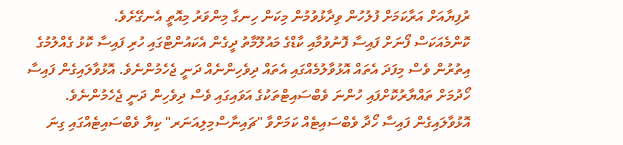ރުފިޔާއަށް އަރާކަމަށް ފުލުހުން ވިދާޅުވުމުން މިކަން ހިނގާ މިންވަރު މިއޮތީ އެނގޭށެވެ.
ކޮންމެއަކަސް ފޯނަށް ފައިސާ ފޮނުވުމާއި ކާޑްގެ މައުލޫމާތު ދީގެން އެކައުންޓްގައި ހުރި ފައިސާ ކޮޅު ގެއްލުމުގެ އިތުރުން ވެސް މިފަދަ އެތައް އޮޅުވާލުމެއްގައި އެތައް ދިވެހިންނެއް ދަނީ ޖެހެމުންނެވެ. އޮޅުވާލައިގެން ފައިސާ ހޯދުމަށް ތައްޔާރުކޮށްފައި ހުންނަ ވެބްސައިޓްތަކުގެ އަވައިގައި ވެސް ދިވެހިން ދަނީ ޖެހެމުންނެވެ. އޮޅުވާލައިގެން ފައިސާ ހޯދާ ވެބްސައިޓެއް ކަމަށްވާ "ޗައިނާސްމިލިއަނަރ" ކިޔާ ވެބްސައިޓެއްގައި ގިނަ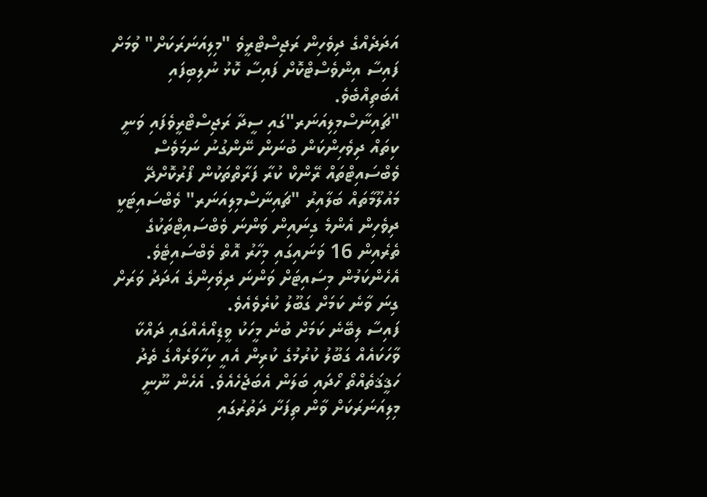އަދަދެއްގެ ދިވެހިން ރަޖިސްޓްރީވެ "މިލިއަނަރަކަށް" ވުމަށް ފައިސާ އިންވެސްޓްކޮށް ފައިސާ ކޮޅު ނުލިބިފައި އެބަތިއްބެވެ.
"ޗައިނާސްމިލިއަނަރ"ގައި ސީދާ ރަޖިސްޓްރީވެފައި ވަނީ ކިތައް ދިވެހިންކަން ބުނަން ނޭންގުނު ނަމަވެސް ވެބްސައިޓްތައް ރޭންކް ކުރާ ފަރާތްތަކުން ފޯރުކޮށްދޭ މައުލޫމާތައް ބަލާއިރު "ޗައިނާސްމިލިއަނަރ" ވެބްސައިޓަކީ ދިވެހިން އެންމެ ގިނައިން ވަންނަ ވެބްސައިޓްތަކުގެ ތެރެއިން 16 ވަނައިގައި މިހާރު އޮތް ވެބްސައިޓެވެ. އެހެންކަމުން މިސައިޓަށް ވަންނަ ދިވެހިންގެ އަދަދު ވަރަށް ގިނަ ވާނެ ކަމަށް ގަބޫލު ކުރެވެއެވެ.
ފައިސާ ލިބޭނެ ކަމަށް ބުނެ މީހަކު ވީޑިއޯއެއްގައި ދައްކާ ވާހަކައެއް ގަބޫލު ކުރުމުގެ ކުރިން އެއީ ކިހާވަރެއްގެ ތެދު ހަޤީޤަތެއްތޯ ހޯދައި ބަލަން އެބަޖެހެއެވެ. އެހެން ނޫނީ މިލިއަނަރަކަށް ވާން ތިފަށާ ދަތުރުގައި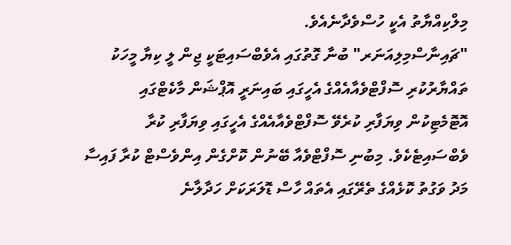މިލްކިއްޔާތު އެކީ ހުސްވެދާނެއެވެ.
"ޗައިނާސްމިލިއަނަރ" ބުނާ ގޮތުގައި އެވެބްސައިޓަކީ ޖިން ލީ ކިޔާ މީހަކު ތައްޔާރުކުރި ސޮފްޓްވެއާއެއްގެ އެހީގައި ބައިނަރީ އޮޕްޝަން މާކެޓްގައި އޮޓޮމެޓިކުން ވިޔަފާރި ކުރެވޭ ސޮފްޓްވެއާއެއްގެ އެހީގައި ވިޔަފާރި ކުރާ ވެބްސައިޓެކެވެ. މިބުނި ސޮފްޓްވެއާ ބޭނުން ކޮށްގެން އިންވެސްޓް ކުރާ ފައިސާ މަދު ވަގުތު ކޮޅެއްގެ ތެރޭގައި އެތައް ހާސް ޑޮލަރަކަށް ހަދާލާނެ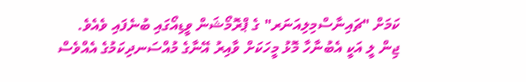ކަމަށް "ޗައިނާސްމިލިއަނަރ" ގެ ޕްރޮމޯޝަން ވީޑިއޯގައި ބުނެފައި ވެއެވެ.
ޖިން ލީ އަކީ އެބުނާހާ މޮޅު މީހަކަށް ވާއިރު އޭނާގެ މުއްސަނދިކަމުގެ އެއްވެސް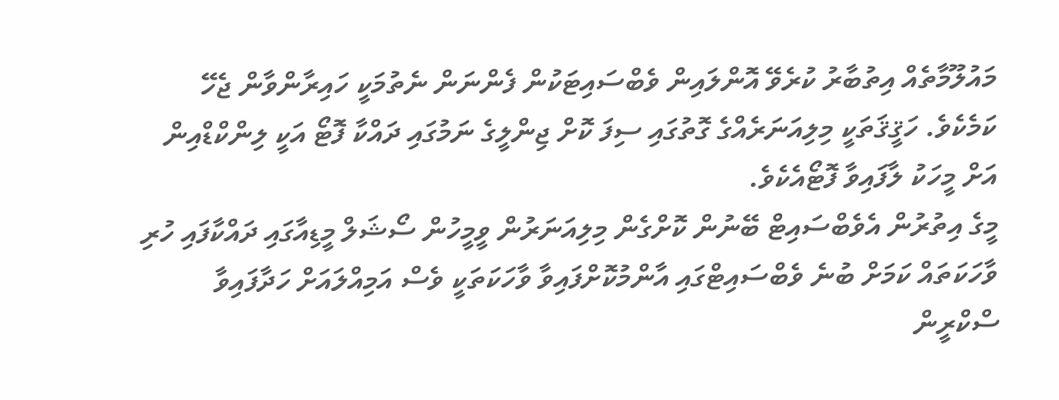މައުލޫމާތެއް އިތުބާރު ކުރެވޭ އޮންލައިން ވެބްސައިޓަކުން ފެންނަން ނެތުމަކީ ހައިރާންވާން ޖެހޭ ކަމެކެވެ. ހަޤީޤަތަކީ މިލިއަނަރެއްގެ ގޮތުގައި ސިފަ ކޮށް ޖިންލީގެ ނަމުގައި ދައްކާ ފޮޓޯ އަކީ ލިންކްޑްއިން އަށް މީހަކު ލާފައިވާ ފޮޓޯއެކެވެ.
މީގެ އިތުރުން އެވެބްސައިޓް ބޭނުން ކޮށްގެން މިލިއަނަރުން ވީމީހުން ސޯޝަލް މީޑިއާގައި ދައްކާފައި ހުރި ވާހަކަތައް ކަމަށް ބުނެ ވެބްސައިޓްގައި އާންމުކޮށްފައިވާ ވާހަކަތަކީ ވެސް އަމިއްލައަށް ހަދާފައިވާ ސްކްރީން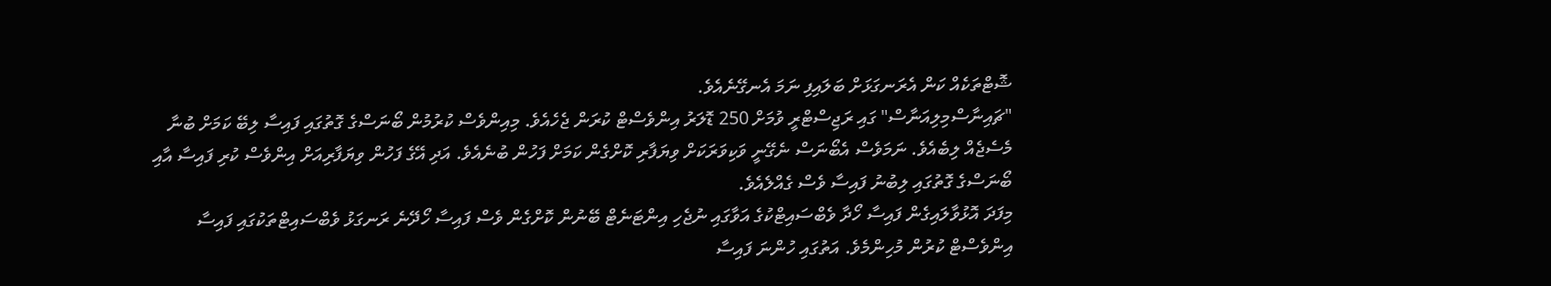ޝޮޓްތަކެއް ކަން އެރަނގަޅަށް ބަލައިފި ނަމަ އެނގޭނެއެވެ.
"ޗައިނާސްމިލިއަނާސް" ގައި ރަޖިސްޓްރީ ވުމަށް 250 ޑޮލަރު އިންވެސްޓް ކުރަން ޖެހެއެވެ. މިއިންވެސް ކުރުމުން ބޯނަސްގެ ގޮތުގައި ފައިސާ ލިބޭ ކަމަށް ބުނާ މެސެޖެއް ލިބެއެވެ. ނަމަވެސް އެބޯނަސް ނެގޭނީ ވަކިވަރަކަށް ވިޔަފާރި ކޮށްގެން ކަމަށް ފަހުން ބުނެއެވެ. އަދި އޭގެ ފަހުން ވިޔަފާރިއަށް އިންވެސް ކުރި ފައިސާ އާއި ބޯނަސްގެ ގޮތުގައި ލިބުނު ފައިސާ ވެސް ގެއްލެއެވެ.
މިފަދަ އޮޅުވާލައިގެން ފައިސާ ހޯދާ ވެބްސައިޓްކުގެ އަވާގައި ނުޖެހި އިންޓަނެޓް ބޭނުން ކޮށްގެން ވެސް ފައިސާ ހޯދޭނެ ރަނގަޅު ވެބްސައިޓްތަކުގައި ފައިސާ އިންވެސްޓް ކުރުން މުހިންމެވެ. އަތުގައި ހުންނަ ފައިސާ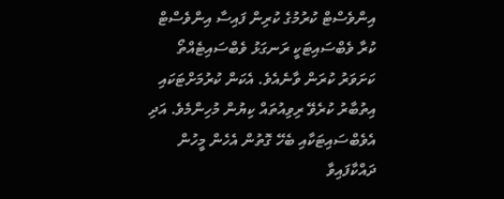އިންވެސްޓް ކުރުމުގެ ކުރިން ފައިސާ އިންވެސްޓް ކުރާ ވެބްސައިޓަކީ ރަނގަޅު ވެބްސައިޓެއްތޯ ކަށަވަރު ކުރަން ވާނެއެވެ. އެކަން ކުރުމަށްޓަކައި އިތުބާރު ކުރެވޭ ރިވިއުތައް ކިޔުން މުހިންމެވެ. އަދި އެވެބްސައިޓަކާއި ބެހޭ ގޮތުން އެހެން މީހުން ދައްކާފައިވާ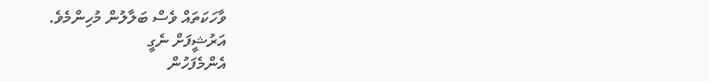ވާހަކަތައް ވެސް ބަލާލުން މުހިންމެވެ.
އަރުޝީފަށް ނެގީ
އެންމެފަހުން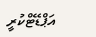އަޕްޑޭޓްކުރީ